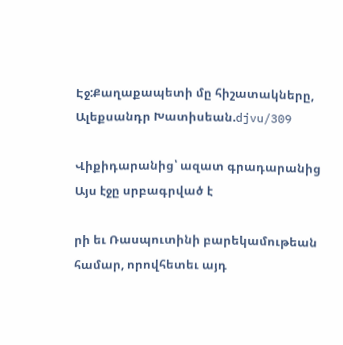Էջ:Քաղաքապետի մը հիշատակները, Ալեքսանդր Խատիսեան.djvu/309

Վիքիդարանից՝ ազատ գրադարանից
Այս էջը սրբագրված է

րի եւ Ռասպուտինի բարեկամութեան համար, որովհետեւ այդ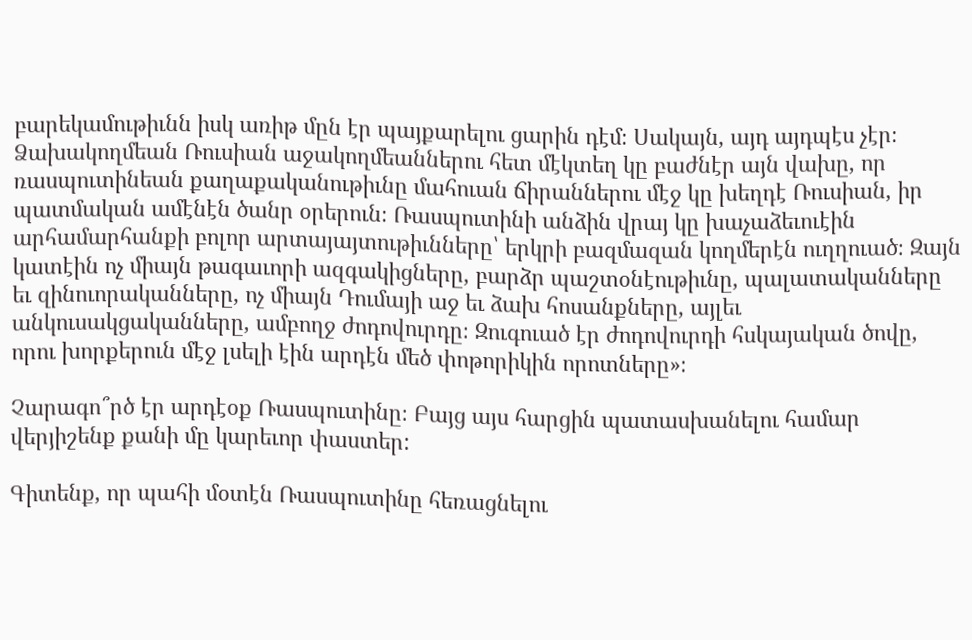բարեկամութիւնն իսկ առիթ մըն էր պայքարելու ցարին դէմ։ Սակայն, այդ այդպէս չէր։ Ձախակողմեան Ռուսիան աջակողմեաններու հետ մէկտեղ կը բաժնէր այն վախը, որ ռասպուտինեան քաղաքականութիւնը մահուան ճիրաններու մէջ կը խեղդէ Ռուսիան, իր պատմական ամէնէն ծանր օրերուն։ Ռասպուտինի անձին վրայ կը խաչաձեւուէին արհամարհանքի բոլոր արտայայտութիւնները՝ երկրի բազմազան կողմերէն ուղղուած։ Զայն կատէին ոչ միայն թագաւորի ազգակիցները, բարձր պաշտօնէութիւնը, պալատականները եւ զինուորականները, ոչ միայն Դումայի աջ եւ ձախ հոսանքները, այլեւ անկուսակցականները, ամբողջ ժոդովուրդը։ Զուգուած էր ժոդովուրդի հսկայական ծովը, որու խորքերուն մէջ լսելի էին արդէն մեծ փոթորիկին որոտները»։

Չարագո՞րծ էր արդէօք Ռասպուտինը։ Բայց այս հարցին պատասխանելու համար վերյիշենք քանի մը կարեւոր փաստեր:

Գիտենք, որ պահի մօտէն Ռասպուտինը հեռացնելու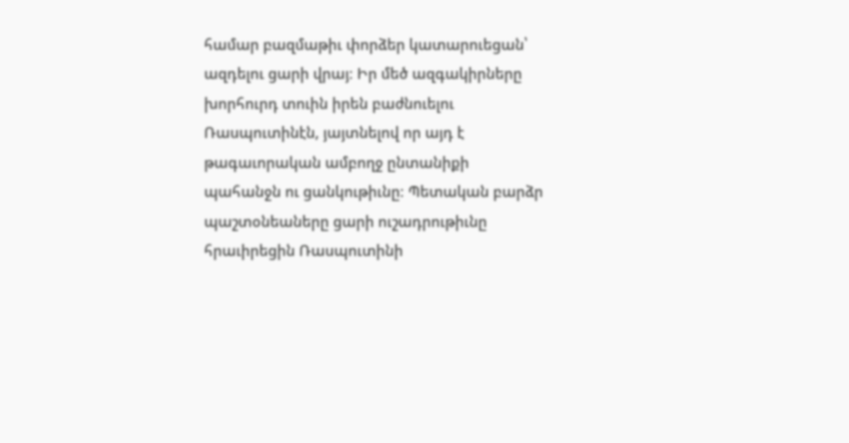համար բազմաթիւ փորձեր կատարուեցան՝ ազդելու ցարի վրայ։ Իր մեծ ազգակիրները խորհուրդ տուին իրեն բաժնուելու Ռասպուտինէն, յայտնելով որ այդ է թագաւորական ամբողջ ընտանիքի պահանջն ու ցանկութիւնը։ Պետական բարձր պաշտօնեաները ցարի ուշադրութիւնը հրաւիրեցին Ռասպուտինի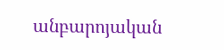անբարոյական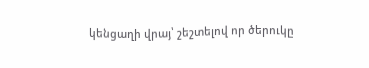կենցաղի վրայ՝ շեշտելով որ ծերուկը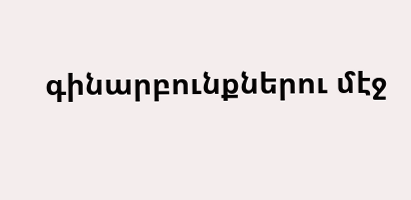գինարբունքներու մէջ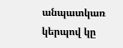անպատկառ կերպով կը